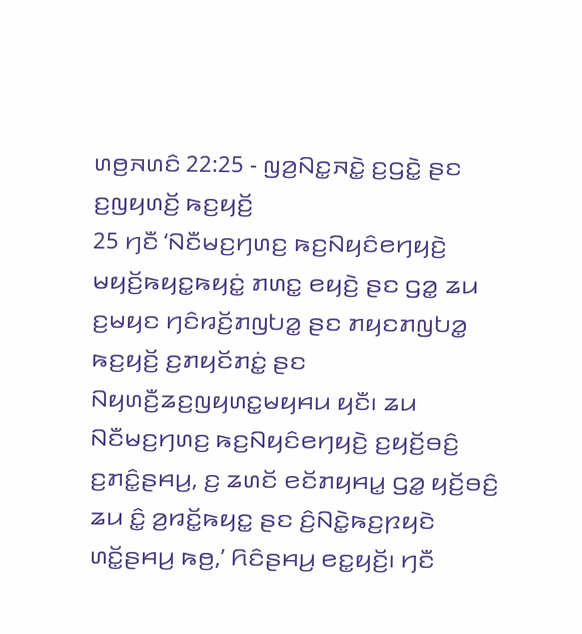ꤛꤥ꤬ꤏꤛꤢꤨ 22:25 - ꤜꤤ꤬ꤡꤢ꤭ꤏꤢꤧ꤭ ꤢ꤬ꤞꤢꤧ꤭ ꤔꤢ ꤢ꤬ꤜꤟꤛꤢꤩ꤬ ꤒꤢ꤬ꤟꤢꤩ꤬
25 ꤚꤢꤪ ‘ꤡꤢꤪꤗꤢ꤬ꤚꤛꤢ꤬ ꤒꤢ꤬ꤡꤟꤢꤨꤕꤚꤟꤢꤧ꤬ ꤗꤟꤢꤩ꤬ꤒꤟꤢ꤭ꤒꤟꤢꤦ꤭ ꤊꤛꤢ꤭ ꤕꤟꤢꤧ꤬ ꤔꤢ ꤞꤤ꤭ ꤘꤣ ꤢ꤬ꤗꤟꤢ ꤚꤢꤨꤙꤢꤩ꤬ꤊꤜꤝꤤ꤭ ꤔꤢ ꤊꤟꤢꤊꤜꤝꤤ꤭ ꤒꤢ꤬ꤟꤢꤩ꤬ ꤢ꤬ꤊꤟꤢꤩꤊꤢꤦ꤭ ꤔꤢ ꤡꤟꤛꤢꤪ꤬ꤘꤢ꤬ꤜꤟꤛꤢ꤭ꤗꤟꤌꤣ ꤟꤢꤪ꤯ ꤘꤣ ꤡꤢꤪꤗꤢ꤬ꤚꤛꤢ꤬ ꤒꤢ꤬ꤡꤟꤢꤨꤕꤚꤟꤢꤧ꤬ ꤢ꤬ꤟꤢꤩ꤬ꤋꤢꤨ꤬ ꤢ꤬ꤊꤢꤨ꤭ꤔꤌꤣ꤬, ꤢ꤬ ꤘꤛꤢꤩ ꤕꤢꤩꤊꤟꤌꤣ꤭ ꤞꤤ꤭ ꤟꤢꤩ꤬ꤋꤢꤨ꤬ ꤘꤣ ꤢꤨ꤭ ꤤ꤬ꤙꤢꤩ꤭ꤒꤟꤢ꤭ ꤔꤢ ꤢꤨ꤬ꤡꤢꤧ꤭ꤒꤢ꤬ꤐꤟꤢꤧ ꤛꤢꤩ꤭ꤔꤌꤣ꤬ ꤒꤥ꤬,’ ꤖꤢꤨꤔꤌꤣ꤬ ꤕꤢ꤭ꤟꤢꤩ꤬꤯ ꤚꤢꤪ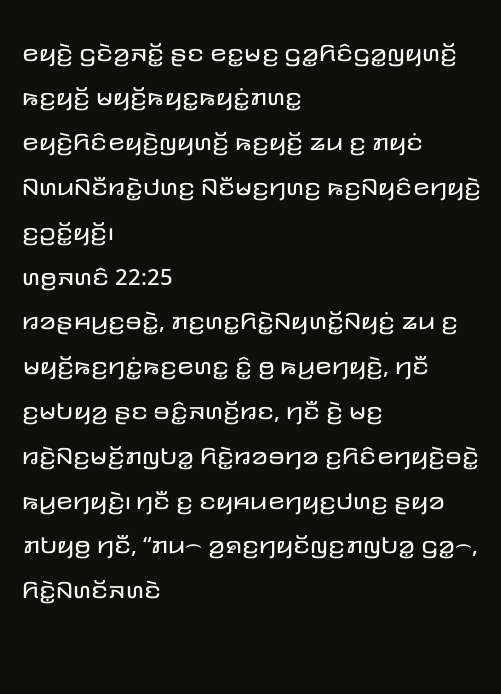ꤕꤟꤢꤧ꤬ ꤞꤢꤧꤤ꤬ꤏꤢꤩ꤭ ꤔꤢ ꤕꤢ꤭ꤗꤢ꤬ ꤞꤤ꤭ꤖꤢꤨꤞꤤ꤭ꤜꤟꤛꤢꤩ꤬ ꤒꤢ꤬ꤟꤢꤩ꤬ ꤗꤟꤢꤩ꤬ꤒꤟꤢ꤭ꤒꤟꤢꤦ꤭ꤊꤛꤢ꤭ ꤕꤟꤢꤧ꤬ꤖꤢꤨꤕꤟꤢꤧ꤬ꤜꤟꤛꤢꤩ꤬ ꤒꤢ꤬ꤟꤢꤩ꤬ ꤘꤣ ꤢ꤬ ꤊꤟꤢꤦ ꤡꤛꤣꤡꤢꤪꤙꤢꤧ꤭ꤓꤛꤢ꤬ ꤡꤢꤪꤗꤢ꤬ꤚꤛꤢ꤬ ꤒꤢ꤬ꤡꤟꤢꤨꤕꤚꤟꤢꤧ꤬ ꤢ꤬ꤑꤢꤩ꤭ꤟꤢꤩ꤬꤯
ꤛꤥ꤬ꤏꤛꤢꤨ 22:25
ꤙꤤꤔꤌꤣ꤬ꤢ꤬ꤋꤢꤧ꤭, ꤊꤢ꤬ꤛꤢ꤭ꤖꤢꤧ꤭ꤡꤟꤛꤢꤩ꤭ꤡꤟꤢꤦ꤬ ꤘꤣ ꤢ꤬ ꤗꤟꤢꤩ꤬ꤒꤢ꤬ꤚꤢꤦ꤭ꤒꤢ꤬ꤕꤛꤢ꤭ ꤢꤨ꤭ ꤥ꤬ ꤒꤣ꤬ꤕꤚꤟꤢꤧ꤬, ꤚꤢꤪ ꤢ꤬ꤗꤝꤟꤤ꤬ ꤔꤢ ꤋꤢꤨ꤭ꤏꤛꤢꤩ꤬ꤙꤢ, ꤚꤢꤪ ꤢꤧ꤬ ꤗꤢ꤬ ꤙꤢꤧ꤬ꤡꤢ꤬ꤗꤢꤩ꤬ꤊꤜꤝꤤ꤭ ꤖꤢꤧ꤭ꤙꤤꤋꤚꤤ ꤢ꤬ꤖꤢꤨꤕꤚꤟꤢꤧ꤬ꤋꤢꤧ꤭ ꤒꤣ꤬ꤕꤚꤟꤢꤧ꤬꤯ ꤚꤢꤪ ꤢ꤬ ꤢꤟꤌꤣꤕꤚꤟꤢ꤬ꤓꤛꤢ꤬ ꤔꤟꤤ ꤊꤝꤟꤥ꤬ ꤚꤢꤪ, “ꤊꤣ꤮ ꤤ꤬ꤎꤢ꤬ꤚꤟꤢꤩꤜꤢ꤬ꤊꤜꤝꤤ꤭ ꤞꤤ꤭꤮, ꤖꤢꤧ꤭ꤡꤛꤢꤩꤏꤛꤢꤧ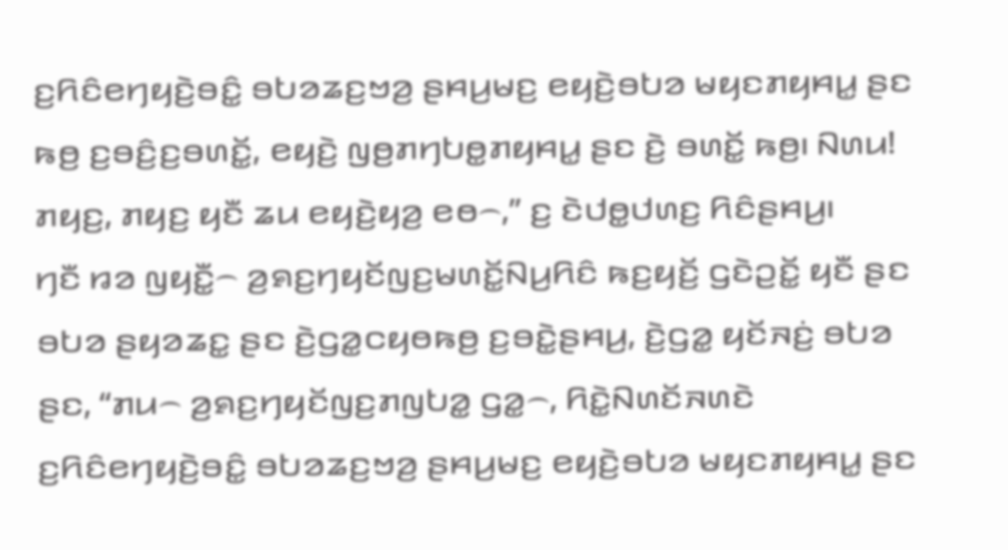ꤢ꤬ꤖꤢꤨꤕꤚꤟꤢꤧ꤬ꤋꤢꤨ꤭ ꤋꤝꤤꤘꤢ꤬ꤠꤤ꤬ ꤔꤌꤣ꤬ꤗꤢ꤬ ꤕꤟꤢꤧ꤬ꤋꤝꤤ ꤗꤟꤢꤊꤟꤌꤣ꤭ ꤔꤢ ꤒꤥ꤬ ꤢ꤬ꤋꤢꤨ꤬ꤢ꤬ꤋꤛꤢꤩ꤭, ꤕꤟꤢꤧ꤬ ꤜꤥ꤬ꤊꤚꤝꤥ꤭ꤊꤟꤌꤣ꤭ ꤔꤢ ꤢꤧ꤬ ꤋꤛꤢꤩ꤭ ꤒꤥ꤬꤯ ꤡꤛꤣ! ꤊꤟꤢ꤬, ꤊꤟꤢ꤬ ꤟꤢꤪ ꤘꤣ ꤕꤟꤢꤧ꤬ꤟꤤ꤬ ꤕꤥ꤮,” ꤢ꤬ ꤢꤧꤓꤥ꤭ꤓꤛꤢ꤬ ꤖꤢꤨꤔꤌꤣ꤬꤯
ꤚꤢꤪ ꤙꤤ ꤜꤟꤢꤪ꤭꤮ ꤤ꤬ꤎꤢ꤬ꤚꤟꤢꤩꤜꤢ꤬ꤗꤛꤢꤩ꤭ꤡꤣ꤬ꤖꤢꤨ ꤒꤢ꤬ꤟꤢꤩ꤬ ꤞꤢꤧꤑꤢꤩ꤭ ꤟꤢꤪ ꤔꤢ ꤋꤝꤤ ꤔꤟꤤꤘꤢ꤭ ꤔꤢ ꤢꤧ꤬ꤞꤤ꤭ꤍꤟꤥꤒꤥ꤬ ꤢ꤬ꤋꤢꤧ꤭ꤔꤌꤣ꤬, ꤢꤧ꤬ꤞꤤ꤭ ꤟꤢꤩꤏꤢꤦ꤬ ꤋꤝꤤ ꤔꤢ, “ꤊꤣ꤮ ꤤ꤬ꤎꤢ꤬ꤚꤟꤢꤩꤜꤢ꤬ꤊꤜꤝꤤ꤭ ꤞꤤ꤭꤮, ꤖꤢꤧ꤭ꤡꤛꤢꤩꤏꤛꤢꤧ ꤢ꤬ꤖꤢꤨꤕꤚꤟꤢꤧ꤬ꤋꤢꤨ꤭ ꤋꤝꤤꤘꤢ꤬ꤠꤤ꤬ ꤔꤌꤣ꤬ꤗꤢ꤬ ꤕꤟꤢꤧ꤬ꤋꤝꤤ ꤗꤟꤢꤊꤟꤌꤣ꤭ ꤔꤢ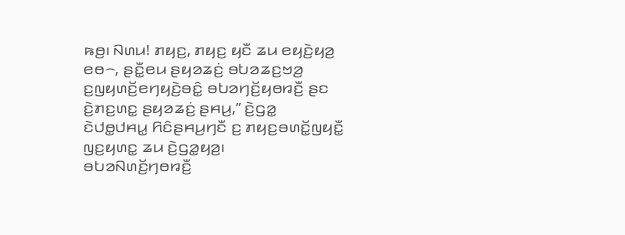ꤒꤥ꤬꤯ ꤡꤛꤣ! ꤊꤟꤢ꤬, ꤊꤟꤢ꤬ ꤟꤢꤪ ꤘꤣ ꤕꤟꤢꤧ꤬ꤟꤤ꤬ ꤕꤥ꤮, ꤔꤢꤪ꤭ꤕꤣ ꤔꤟꤤꤘꤢꤦ꤬ ꤋꤝꤤꤘꤢ꤬ꤠꤤ꤬ ꤢ꤬ꤜꤟꤛꤢꤩ꤬ꤕꤚꤟꤢꤧ꤬ꤋꤢꤨ꤭ ꤋꤝꤤꤚꤢꤩ꤬ꤟꤥꤙꤢꤪ꤬ ꤔꤢ ꤢꤧ꤬ꤊꤢ꤬ꤛꤢ꤭ ꤔꤟꤤꤘꤢꤦ꤬ ꤔꤌꤣ꤬,” ꤢꤧ꤬ꤞꤤ꤭ ꤢꤧꤓꤥ꤭ꤓꤌꤣ꤭ ꤖꤢꤨꤔꤌꤣ꤬ꤚꤢꤪ ꤢ꤬ ꤊꤟꤢ꤬ꤋꤛꤢꤩ꤭ꤜꤟꤢꤪ꤭ ꤜꤢ꤬ꤟꤛꤢ꤭ ꤘꤣ ꤢꤧ꤬ꤞꤤ꤭ꤟꤤ꤬꤯
ꤋꤝꤤꤡꤛꤢꤩ꤬ꤚꤥꤙꤢꤪ꤬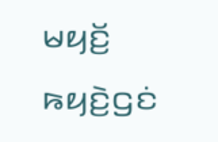ꤗꤟꤢꤩ꤬ ꤒꤟꤢꤧ꤬ꤞꤢꤦ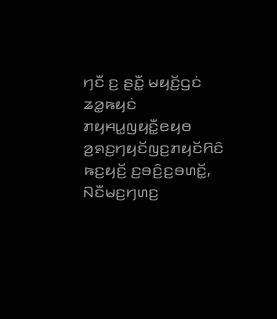ꤚꤢꤪ ꤢ꤬ ꤔꤢꤪ꤭ ꤗꤟꤢꤩ꤬ꤞꤢꤦ ꤘꤤ꤭ꤒꤟꤢꤦ ꤊꤟꤌꤣ꤭ꤜꤟꤢꤪ꤭ꤕꤟꤥ ꤤ꤬ꤎꤢ꤬ꤚꤟꤢꤩꤜꤢ꤬ꤊꤟꤢꤩꤖꤢꤨ ꤒꤢ꤬ꤟꤢꤩ꤬ ꤢ꤬ꤋꤢꤨ꤬ꤢ꤬ꤋꤛꤢꤩ꤭, ꤡꤢꤪꤗꤢ꤬ꤚꤛꤢ꤬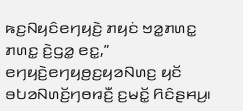ꤒꤢ꤬ꤡꤟꤢꤨꤕꤚꤟꤢꤧ꤬ ꤊꤟꤢꤦ ꤠꤤ꤭ꤊꤛꤢ꤭ ꤊꤛꤢ꤭ ꤢꤧ꤬ꤞꤤ꤭ ꤕꤢ꤭,” ꤕꤚꤟꤢꤧ꤬ꤕꤚꤟꤥ꤬ꤢ꤬ꤟꤤꤡꤛꤢ꤬ ꤟꤢꤩ ꤋꤝꤤꤡꤛꤢꤩ꤬ꤚꤥꤙꤢꤪ꤬ ꤢ꤬ꤗꤢꤩ꤭ ꤖꤢꤨꤔꤌꤣ꤬꤯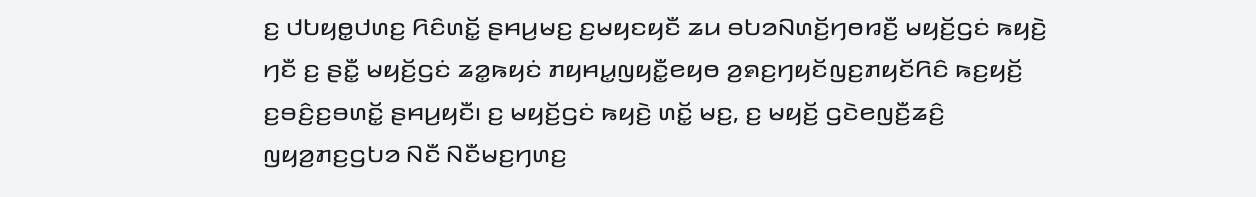ꤢ꤬ ꤓꤝꤟꤥ꤭ꤓꤛꤢ꤬ ꤖꤢꤨꤛꤢꤩ꤭ ꤔꤌꤣ꤬ꤗꤢ꤬ ꤢ꤬ꤗꤟꤢꤟꤢꤪ ꤘꤣ ꤋꤝꤤꤡꤛꤢꤩ꤬ꤚꤥꤙꤢꤪ꤬ ꤗꤟꤢꤩ꤬ꤞꤢꤦ ꤒꤟꤢꤧ꤬ ꤚꤢꤪ ꤢ꤬ ꤔꤢꤪ꤭ ꤗꤟꤢꤩ꤬ꤞꤢꤦ ꤘꤤ꤭ꤒꤟꤢꤦ ꤊꤟꤌꤣ꤭ꤜꤟꤢꤪ꤭ꤕꤟꤥ ꤤ꤬ꤎꤢ꤬ꤚꤟꤢꤩꤜꤢ꤬ꤊꤟꤢꤩꤖꤢꤨ ꤒꤢ꤬ꤟꤢꤩ꤬ ꤢ꤬ꤋꤢꤨ꤬ꤢ꤬ꤋꤛꤢꤩ꤭ ꤔꤌꤣ꤬ꤟꤢꤪ꤯ ꤢ꤬ ꤗꤟꤢꤩ꤬ꤞꤢꤦ ꤒꤟꤢꤧ꤬ ꤛꤢꤩ꤭ ꤗꤢ꤬, ꤢ꤬ ꤗꤟꤢꤩ꤬ ꤞꤢꤧꤕꤜꤢꤪ꤬ꤘꤢꤨ꤬ ꤜꤟꤤ꤬ꤊꤢ꤬ꤞꤝꤤ ꤡꤢꤪ ꤡꤢꤪꤗꤢ꤬ꤚꤛꤢ꤬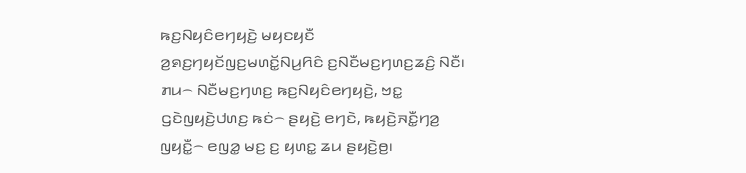ꤒꤢ꤬ꤡꤟꤢꤨꤕꤚꤟꤢꤧ꤬ ꤗꤟꤢꤟꤢꤪ ꤤ꤬ꤎꤢ꤬ꤚꤟꤢꤩꤜꤢ꤬ꤗꤛꤢꤩ꤭ꤡꤣ꤬ꤖꤢꤨ ꤢ꤬ꤡꤢꤪꤗꤢ꤬ꤚꤛꤢ꤬ꤘꤢꤨ꤬ ꤡꤢꤪ꤯
ꤊꤣ꤮ ꤡꤢꤪꤗꤢ꤬ꤚꤛꤢ꤬ ꤒꤢ꤬ꤡꤟꤢꤨꤕꤚꤟꤢꤧ꤬, ꤠꤢ꤭ ꤞꤢꤧꤜꤟꤢꤧ꤬ꤓꤛꤢ꤬ ꤒꤢꤦ꤮ ꤔꤟꤢꤧ꤬ ꤕꤚꤢꤧ, ꤒꤟꤢꤧ꤬ꤏꤢꤪ꤭ꤚꤤ꤬ ꤜꤟꤢꤪ꤭꤮ ꤕꤜꤤ꤭ ꤗꤢ꤬ ꤢ꤬ ꤟꤛꤢ꤭ ꤘꤣ ꤔꤟꤢꤧ꤬ꤥ꤬꤯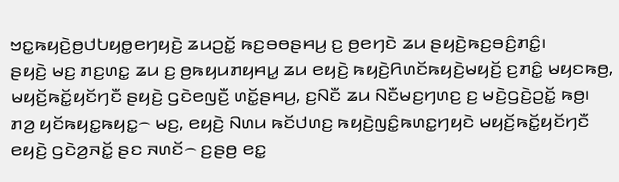ꤠꤢ꤭ꤒꤟꤢꤧ꤬ꤥ꤬ꤓꤝꤟꤥ꤭ꤕꤚꤟꤢꤧ꤬ ꤘꤣꤑꤢꤩ꤭ ꤒꤢ꤬ꤋꤥꤔꤌꤣ꤬ ꤢ꤬ ꤥ꤬ꤕꤚꤢꤧ ꤘꤣ ꤔꤟꤢꤧ꤬ꤒꤢ꤬ꤋꤢꤨ꤬ꤊꤢꤨ꤭꤯
ꤔꤟꤢꤧ꤬ ꤗꤢ꤬ ꤊꤢ꤬ꤛꤢ꤭ ꤘꤣ ꤢ꤬ ꤥ꤬ꤒꤟꤣꤊꤟꤌꤣ꤭ ꤘꤣ ꤕꤟꤢꤧ꤬ ꤒꤟꤢꤧ꤬ꤖꤛꤢꤩꤒꤟꤢꤧ꤬ꤗꤟꤢꤩ꤬ ꤢ꤬ꤊꤢꤨ꤭ ꤗꤟꤢꤒꤥ꤬, ꤗꤟꤢꤩ꤬ꤒꤢꤩ꤭ꤟꤢꤩꤚꤢꤪ ꤔꤟꤢꤧ꤬ ꤞꤢꤧꤕꤜꤢꤪ꤬ ꤛꤢꤩ꤭ꤔꤌꤣ꤬, ꤢ꤬ꤡꤢꤪ ꤘꤣ ꤡꤢꤪꤗꤢ꤬ꤚꤛꤢ꤬ ꤢ꤬ ꤗꤢꤧ꤬ꤞꤢꤧ꤬ꤑꤢꤩ꤭ ꤒꤥ꤬꤯
ꤊꤤ꤬ ꤟꤢꤩꤒꤟꤢ꤭ꤒꤟꤢ꤭꤮ ꤗꤢ꤬, ꤕꤟꤢꤧ꤬ ꤡꤛꤣ ꤒꤢꤩꤓꤛꤢ꤬ ꤒꤟꤢꤧ꤬ꤜꤢꤨ꤭ꤒꤛꤢ꤭ꤚꤟꤢꤧ ꤗꤟꤢꤩ꤬ꤒꤢꤩ꤭ꤟꤢꤩꤚꤢꤪ ꤕꤟꤢꤧ꤬ ꤞꤢꤧꤤ꤬ꤏꤢꤩ꤭ ꤔꤢ ꤏꤛꤢꤩ꤮ ꤢ꤬ꤔꤥ꤬ ꤕꤢ꤭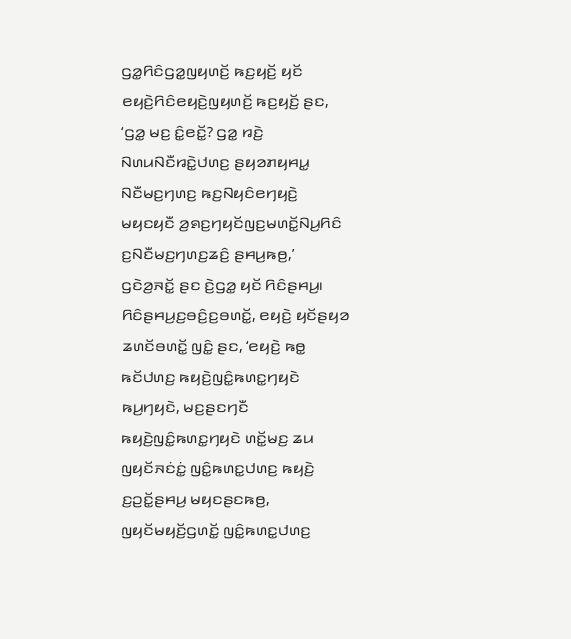ꤞꤤ꤭ꤖꤢꤨꤞꤤ꤭ꤜꤟꤛꤢꤩ꤬ ꤒꤢ꤬ꤟꤢꤩ꤬ ꤟꤢꤩ ꤕꤟꤢꤧ꤬ꤖꤢꤨꤕꤟꤢꤧ꤬ꤜꤟꤛꤢꤩ꤬ ꤒꤢ꤬ꤟꤢꤩ꤬ ꤔꤢ, ‘ꤞꤤ꤭ ꤗꤢ꤬ ꤢꤨ꤭ꤕꤢꤩ꤭? ꤞꤤ꤭ ꤙꤢꤧ꤬ ꤡꤛꤣꤡꤢꤪꤙꤢꤧ꤭ꤓꤛꤢ꤬ ꤔꤟꤤꤊꤟꤌꤣ꤭ ꤡꤢꤪꤗꤢ꤬ꤚꤛꤢ꤬ ꤒꤢ꤬ꤡꤟꤢꤨꤕꤚꤟꤢꤧ꤬ ꤗꤟꤢꤟꤢꤪ ꤤ꤬ꤎꤢ꤬ꤚꤟꤢꤩꤜꤢ꤬ꤗꤛꤢꤩ꤭ꤡꤣ꤬ꤖꤢꤨ ꤢ꤬ꤡꤢꤪꤗꤢ꤬ꤚꤛꤢ꤬ꤘꤢꤨ꤬ ꤔꤌꤣ꤬ꤒꤥ꤬,’ ꤞꤢꤧꤤ꤬ꤏꤢꤩ꤭ ꤔꤢ ꤢꤧ꤬ꤞꤤ꤭ ꤟꤢꤩ ꤖꤢꤨꤔꤌꤣ꤬꤯
ꤖꤢꤨꤔꤌꤣ꤬ꤢ꤬ꤋꤢꤨ꤬ꤢ꤬ꤋꤛꤢꤩ꤭, ꤕꤟꤢꤧ꤬ ꤟꤢꤩꤔꤟꤤ ꤘꤛꤢꤩꤋꤛꤢꤩ꤭ ꤜꤢꤨ꤭ ꤔꤢ, ‘ꤕꤟꤢꤧ꤬ ꤒꤥ꤭ ꤒꤢꤩꤓꤛꤢ꤬ ꤒꤟꤢꤧ꤬ꤜꤢꤨ꤭ꤒꤛꤢ꤭ꤚꤟꤢꤧ ꤒꤣ꤬ꤚꤟꤢꤧ, ꤗꤢ꤬ꤔꤢꤚꤢꤪ ꤒꤟꤢꤧ꤬ꤜꤢꤨ꤭ꤒꤛꤢ꤭ꤚꤟꤢꤧ ꤛꤢꤩ꤭ꤗꤢ꤬ ꤘꤣ ꤜꤟꤢꤩꤏꤢꤦꤢꤦ꤭ ꤜꤢꤨ꤭ꤒꤛꤢ꤭ꤓꤛꤢ꤬ ꤒꤟꤢꤧ꤬ ꤢ꤬ꤑꤢꤩ꤭ꤔꤌꤣ꤬ ꤗꤟꤢꤔꤢꤒꤥ꤬, ꤜꤟꤢꤩꤗꤟꤢꤩ꤬ꤞꤛꤢꤩ꤭ ꤜꤢꤨ꤭ꤒꤛꤢ꤭ꤓꤛꤢ꤬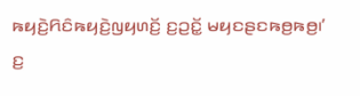ꤒꤟꤢꤧ꤬ꤖꤢꤨꤒꤟꤢꤧ꤬ꤜꤟꤛꤢꤩ꤬ ꤢ꤬ꤑꤢꤩ꤭ ꤗꤟꤢꤔꤢꤒꤥ꤬ꤒꤥ꤬꤯’
ꤢ꤬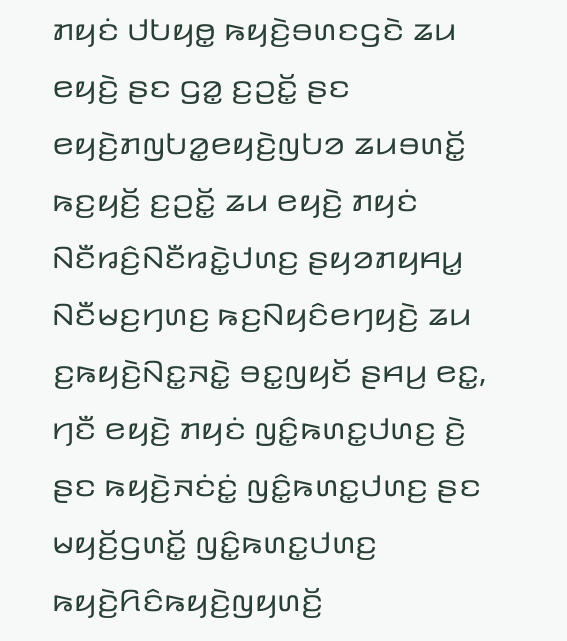ꤊꤟꤢꤦ ꤓꤝꤟꤥ꤭ ꤒꤟꤢꤧ꤬ꤋꤛꤢꤞꤢꤧ ꤘꤣ ꤕꤟꤢꤧ꤬ ꤔꤢ ꤞꤤ꤭ ꤢ꤬ꤑꤢꤩ꤭ ꤔꤢ ꤕꤟꤢꤧ꤬ꤊꤜꤝꤤ꤭ꤕꤟꤢꤧ꤬ꤜꤝꤤ ꤘꤣꤋꤛꤢꤩ꤭ ꤒꤢ꤬ꤟꤢꤩ꤬ ꤢ꤬ꤑꤢꤩ꤭ ꤘꤣ ꤕꤟꤢꤧ꤬ ꤊꤟꤢꤦ ꤡꤢꤪꤙꤢꤨ꤬ꤡꤢꤪꤙꤢꤧ꤭ꤓꤛꤢ꤬ ꤔꤟꤤꤊꤟꤌꤣ꤭ ꤡꤢꤪꤗꤢ꤬ꤚꤛꤢ꤬ ꤒꤢ꤬ꤡꤟꤢꤨꤕꤚꤟꤢꤧ꤬ ꤘꤣ ꤢ꤬ꤒꤟꤢꤧ꤬ꤡꤢ꤭ꤏꤢꤧ꤭ ꤋꤢ꤭ꤜꤟꤢꤩ ꤔꤌꤣ꤬ ꤕꤢ꤭, ꤚꤢꤪ ꤕꤟꤢꤧ꤬ ꤊꤟꤢꤦ ꤜꤢꤨ꤭ꤒꤛꤢ꤭ꤓꤛꤢ꤬ ꤢꤧ꤬ ꤔꤢ ꤒꤟꤢꤧ꤬ꤏꤢꤦꤢꤦ꤭ ꤜꤢꤨ꤭ꤒꤛꤢ꤭ꤓꤛꤢ꤬ ꤔꤢ ꤗꤟꤢꤩ꤬ꤞꤛꤢꤩ꤭ ꤜꤢꤨ꤭ꤒꤛꤢ꤭ꤓꤛꤢ꤬ ꤒꤟꤢꤧ꤬ꤖꤢꤨꤒꤟꤢꤧ꤬ꤜꤟꤛꤢꤩ꤬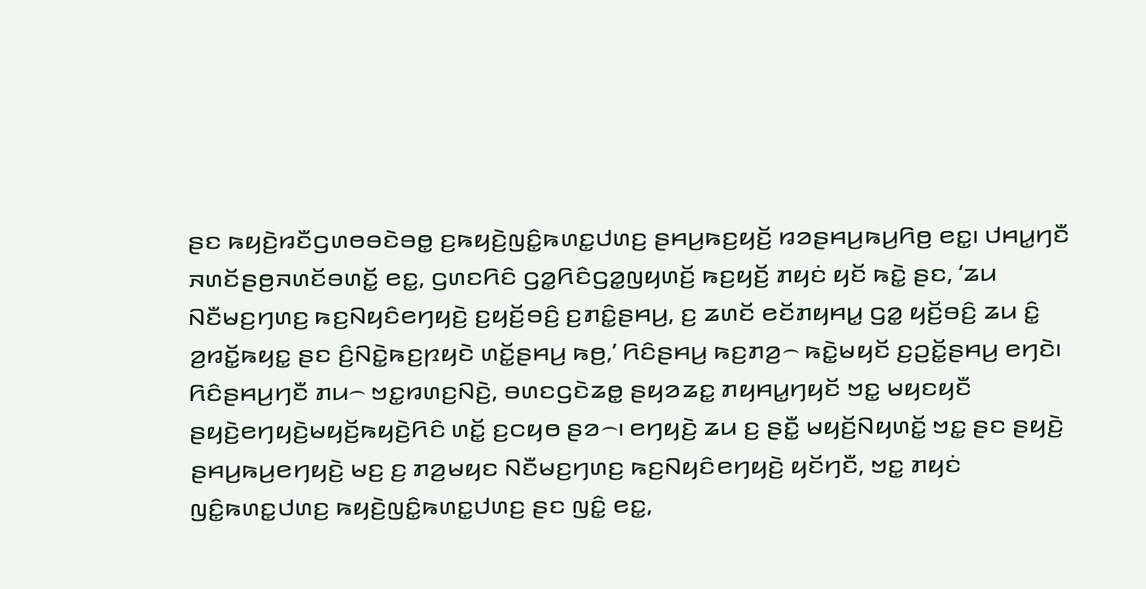ꤔꤢ ꤒꤟꤢꤧ꤬ꤙꤢꤪꤞꤛꤥꤋꤢꤧꤋꤥ꤭ ꤢ꤬ꤒꤟꤢꤧ꤬ꤜꤢꤨ꤭ꤒꤛꤢ꤭ꤓꤛꤢ꤬ ꤔꤌꤣ꤬ꤒꤢ꤬ꤟꤢꤩ꤬ ꤙꤤꤔꤌꤣ꤬ꤒꤣ꤬ꤖꤥ꤬ ꤕꤢ꤭꤯ ꤓꤌꤣ꤭ꤚꤢꤪ ꤏꤛꤢꤩꤔꤥ꤬ꤏꤛꤢꤩꤋꤛꤢꤩ꤭ ꤕꤢ꤭, ꤞꤛꤢꤖꤢꤨ ꤞꤤ꤭ꤖꤢꤨꤞꤤ꤭ꤜꤟꤛꤢꤩ꤬ ꤒꤢ꤬ꤟꤢꤩ꤬ ꤊꤟꤢꤦ ꤟꤢꤩ ꤒꤢꤧ꤭ ꤔꤢ, ‘ꤘꤣ ꤡꤢꤪꤗꤢ꤬ꤚꤛꤢ꤬ ꤒꤢ꤬ꤡꤟꤢꤨꤕꤚꤟꤢꤧ꤬ ꤢ꤬ꤟꤢꤩ꤬ꤋꤢꤨ꤬ ꤢ꤬ꤊꤢꤨ꤭ꤔꤌꤣ꤬, ꤢ꤬ ꤘꤛꤢꤩ ꤕꤢꤩꤊꤟꤌꤣ꤭ ꤞꤤ꤭ ꤟꤢꤩ꤬ꤋꤢꤨ꤬ ꤘꤣ ꤢꤨ꤭ ꤤ꤬ꤙꤢꤩ꤭ꤒꤟꤢ꤭ ꤔꤢ ꤢꤨ꤬ꤡꤢꤧ꤭ꤒꤢ꤬ꤐꤟꤢꤧ ꤛꤢꤩ꤭ꤔꤌꤣ꤬ ꤒꤥ꤬,’ ꤖꤢꤨꤔꤌꤣ꤬ ꤒꤢ꤬ꤊꤤ꤬꤮ ꤒꤢꤧ꤭ꤗꤟꤢꤩ ꤢ꤬ꤑꤢꤩ꤭ꤔꤌꤣ꤬ ꤕꤚꤢꤧ꤯
ꤖꤢꤨꤔꤌꤣ꤬ꤚꤢꤪ ꤊꤣ꤮ ꤠꤢ꤭ꤙꤛꤢ꤬ꤡꤢꤧ꤬, ꤋꤛꤢꤞꤢꤧꤘꤥ꤭ ꤔꤟꤤꤘꤢ꤭ ꤊꤟꤌꤣ꤭ꤚꤟꤢꤩ ꤠꤢ꤭ ꤗꤟꤢꤟꤢꤪ ꤔꤟꤢꤧ꤬ꤕꤚꤟꤢꤧ꤬ꤗꤟꤢꤩ꤬ꤒꤟꤢꤧ꤬ꤖꤢꤨ ꤛꤢꤩ꤭ ꤢ꤬ꤍꤟꤥ ꤔꤤ꤮꤯ ꤕꤚꤟꤢꤧ꤬ ꤘꤣ ꤢ꤬ ꤔꤢꤪ꤭ ꤗꤟꤢꤩ꤬ꤡꤟꤛꤢꤩ꤭ ꤠꤢ꤭ ꤔꤢ ꤔꤟꤢꤧ꤬ ꤔꤌꤣ꤬ꤒꤣ꤬ꤕꤚꤟꤢꤧ꤬ ꤗꤢ꤬ ꤢ꤬ ꤊꤤ꤬ꤗꤟꤢ ꤡꤢꤪꤗꤢ꤬ꤚꤛꤢ꤬ ꤒꤢ꤬ꤡꤟꤢꤨꤕꤚꤟꤢꤧ꤬ ꤟꤢꤩꤚꤢꤪ, ꤠꤢ꤭ ꤊꤟꤢꤦ ꤜꤢꤨ꤭ꤒꤛꤢ꤭ꤓꤛꤢ꤬ ꤒꤟꤢꤧ꤬ꤜꤢꤨ꤭ꤒꤛꤢ꤭ꤓꤛꤢ꤬ ꤔꤢ ꤜꤢꤨ꤭ ꤕꤢ꤭,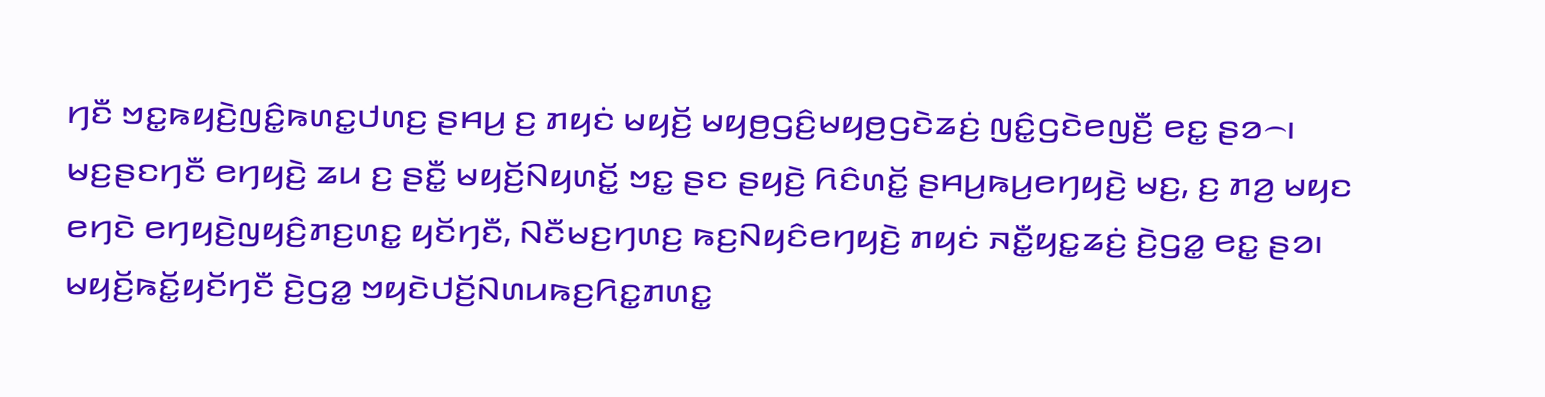ꤚꤢꤪ ꤠꤢ꤭ꤒꤟꤢꤧ꤬ꤜꤢꤨ꤭ꤒꤛꤢ꤭ꤓꤛꤢ꤬ ꤔꤌꤣ꤬ ꤢ꤬ ꤊꤟꤢꤦ ꤗꤟꤢꤩ꤬ ꤗꤟꤥ꤬ꤞꤢꤨ꤬ꤗꤟꤥ꤬ꤞꤢꤧꤘꤢꤦ꤬ ꤜꤢꤨ꤭ꤞꤢꤧꤕꤜꤢꤪ꤬ ꤕꤢ꤭ ꤔꤤ꤮꤯ ꤗꤢ꤬ꤔꤢꤚꤢꤪ ꤕꤚꤟꤢꤧ꤬ ꤘꤣ ꤢ꤬ ꤔꤢꤪ꤭ ꤗꤟꤢꤩ꤬ꤡꤟꤛꤢꤩ꤭ ꤠꤢ꤭ ꤔꤢ ꤔꤟꤢꤧ꤬ ꤖꤢꤨꤛꤢꤩ꤭ ꤔꤌꤣ꤬ꤒꤣ꤬ꤕꤚꤟꤢꤧ꤬ ꤗꤢ꤬, ꤢ꤬ ꤊꤤ꤬ ꤗꤟꤢ ꤕꤚꤢꤧ ꤕꤚꤟꤢꤧ꤬ꤜꤟꤢꤨ꤬ꤊꤢ꤬ꤛꤢ꤭ ꤟꤢꤩꤚꤢꤪ, ꤡꤢꤪꤗꤢ꤬ꤚꤛꤢ꤬ ꤒꤢ꤬ꤡꤟꤢꤨꤕꤚꤟꤢꤧ꤬ ꤊꤟꤢꤦ ꤏꤢꤪ꤭ꤟꤢ꤭ꤘꤢꤦ꤬ ꤢꤧ꤬ꤞꤤ꤭ ꤕꤢ꤭ ꤔꤤ꤯ ꤗꤟꤢꤩ꤬ꤒꤢꤩ꤭ꤟꤢꤩꤚꤢꤪ ꤢꤧ꤬ꤞꤤ꤭ ꤠꤟꤢꤧꤓꤢꤩ꤬ꤡꤛꤣꤒꤢ꤬ꤖꤢ꤭ꤊꤛꤢ꤭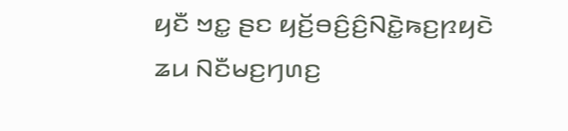ꤟꤢꤪ ꤠꤢ꤭ ꤔꤢ ꤟꤢꤩ꤬ꤋꤢꤨ꤬ꤢꤨ꤬ꤡꤢꤧ꤭ꤒꤢ꤬ꤐꤟꤢꤧ ꤘꤣ ꤡꤢꤪꤗꤢ꤬ꤚꤛꤢ꤬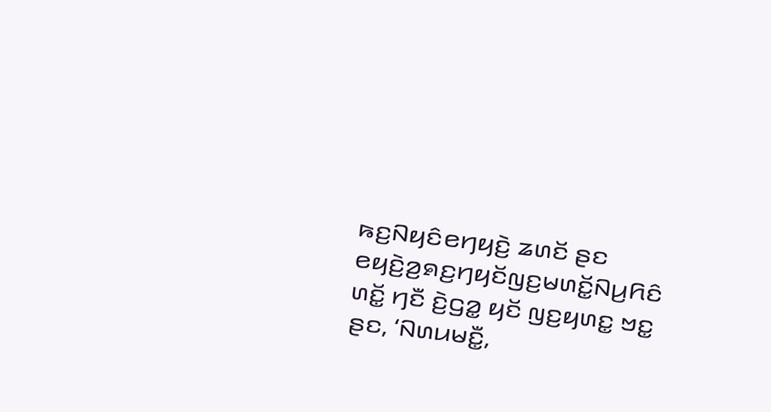ꤒꤢ꤬ꤡꤟꤢꤨꤕꤚꤟꤢꤧ꤬ ꤘꤛꤢꤩ ꤔꤢ ꤕꤟꤢꤧ꤬ꤤ꤬ꤎꤢ꤬ꤚꤟꤢꤩꤜꤢ꤬ꤗꤛꤢꤩ꤭ꤡꤣ꤬ꤖꤢꤨ ꤛꤢꤩ꤭ ꤚꤢꤪ ꤢꤧ꤬ꤞꤤ꤭ ꤟꤢꤩ ꤜꤢ꤬ꤟꤛꤢ꤭ ꤠꤢ꤭ ꤔꤢ, ‘ꤡꤛꤣꤗꤢꤪ꤭,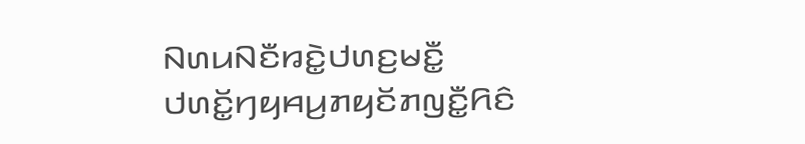ꤡꤛꤣꤡꤢꤪꤙꤢꤧ꤭ꤓꤛꤢ꤬ꤗꤢꤪ꤭ ꤓꤛꤢꤩ꤭ꤚꤟꤌꤣ꤬ꤊꤟꤢꤩꤊꤜꤢꤪ꤭ꤖꤢꤨ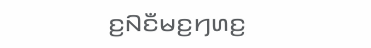ꤢ꤬ꤡꤢꤪꤗꤢ꤬ꤚꤛꤢ꤬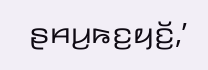ꤔꤌꤣ꤬ꤒꤢ꤬ꤟꤢꤩ꤬,’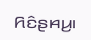ꤖꤢꤨꤔꤌꤣ꤬꤯